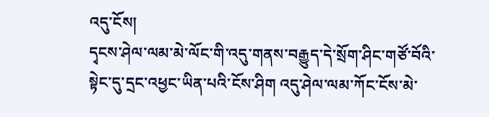འདུ་ངོས།
དྭངས་ཤེལ་ལམ་མེ་ལོང་གི་འདུ་གནས་བརྒྱུད་དེ་སྲོག་ཤིང་གཙོ་བོའི་སྟེང་དུ་དྲང་འཕྱང་ཡིན་པའི་ངོས་ཤིག འདུ་ཤེལ་ལམ་ཀོང་ངོས་མེ་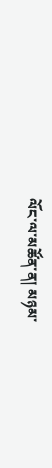ལོང་ལ་མཚོན་ན། མཉམ་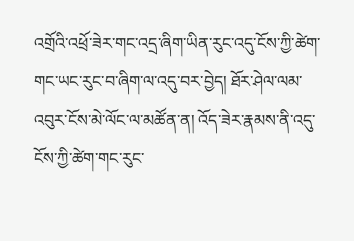འགྲོའི་འཕྲོ་ཟེར་གང་འདྲ་ཞིག་ཡིན་རུང་འདུ་ངོས་ཀྱི་ཚེག་གང་ཡང་རུང་བ་ཞིག་ལ་འདུ་བར་བྱེད། ཐོར་ཤེལ་ལམ་འབུར་ངོས་མེ་ལོང་ལ་མཚོན་ན། འོད་ཟེར་རྣམས་ནི་འདུ་ངོས་ཀྱི་ཚེག་གང་རུང་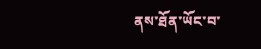ནས་ཐོན་ཡོང་བ་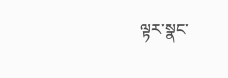ལྟར་སྣང་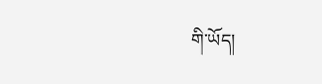གི་ཡོད།